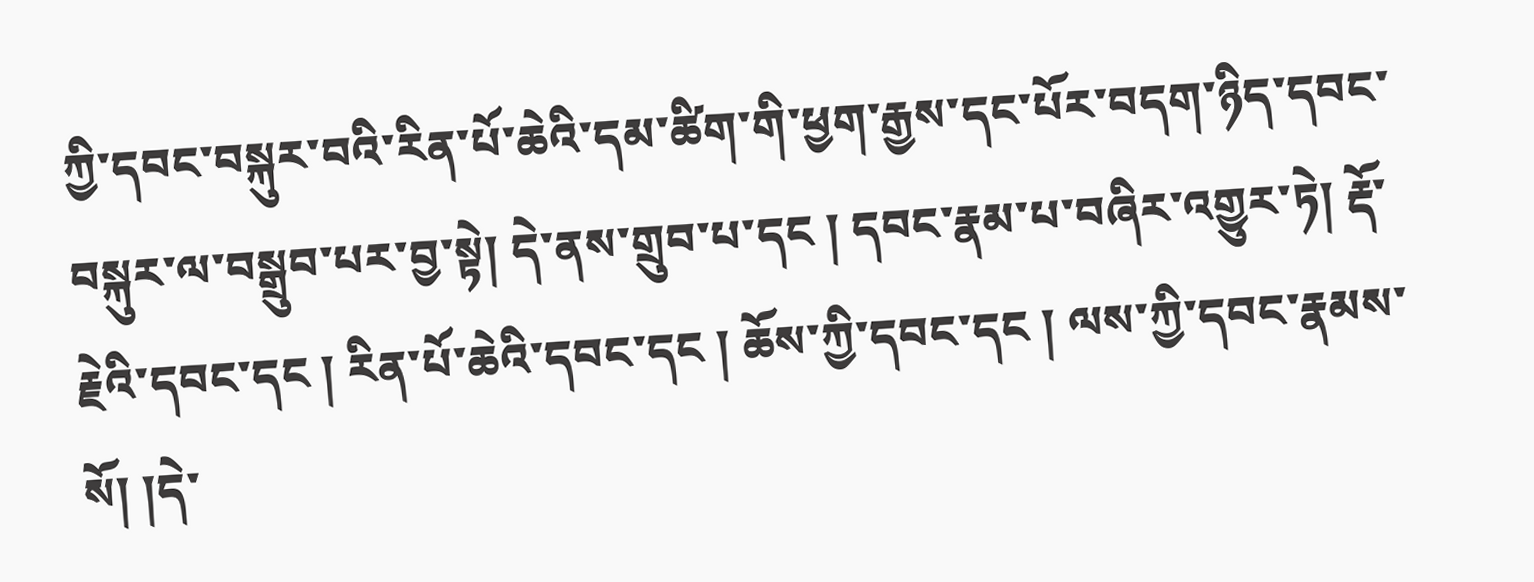ཀྱི་དབང་བསྐུར་བའི་རིན་པོ་ཆེའི་དམ་ཚིག་གི་ཕྱག་རྒྱས་དང་པོར་བདག་ཉིད་དབང་བསྐུར་ལ་བསྒྲུབ་པར་བྱ་སྟེ། དེ་ནས་གྲུབ་པ་དང ། དབང་རྣམ་པ་བཞིར་འགྱུར་ཏེ། རྡོ་རྗེའི་དབང་དང ། རིན་པོ་ཆེའི་དབང་དང ། ཆོས་ཀྱི་དབང་དང ། ལས་ཀྱི་དབང་རྣམས་སོ། །དེ་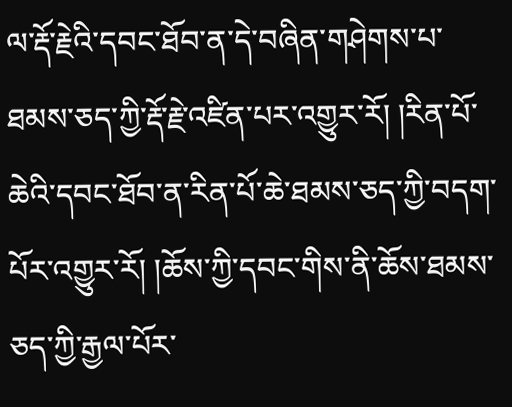ལ་རྡོ་རྗེའི་དབང་ཐོབ་ན་དེ་བཞིན་གཤེགས་པ་ཐམས་ཅད་ཀྱི་རྡོ་རྗེ་འཛིན་པར་འགྱུར་རོ། །རིན་པོ་ཆེའི་དབང་ཐོབ་ན་རིན་པོ་ཆེ་ཐམས་ཅད་ཀྱི་བདག་པོར་འགྱུར་རོ། །ཆོས་ཀྱི་དབང་གིས་ནི་ཆོས་ཐམས་ཅད་ཀྱི་རྒྱལ་པོར་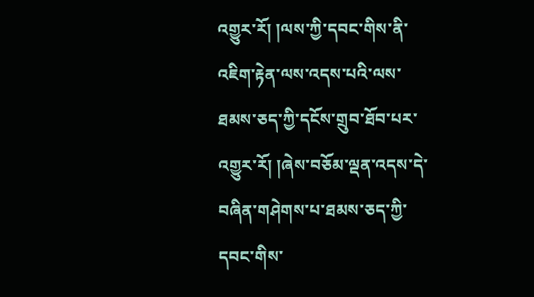འགྱུར་རོ། །ལས་ཀྱི་དབང་གིས་ནི་འཇིག་རྟེན་ལས་འདས་པའི་ལས་ཐམས་ཅད་ཀྱི་དངོས་གྲུབ་ཐོབ་པར་འགྱུར་རོ། །ཞེས་བཅོམ་ལྡན་འདས་དེ་བཞིན་གཤེགས་པ་ཐམས་ཅད་ཀྱི་དབང་གིས་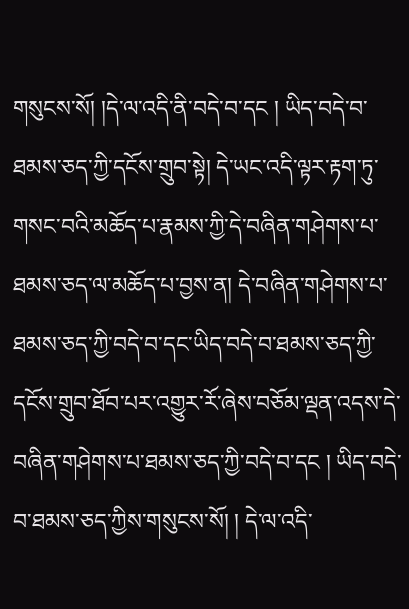གསུངས་སོ། །དེ་ལ་འདི་ནི་བདེ་བ་དང ། ཡིད་བདེ་བ་ཐམས་ཅད་ཀྱི་དངོས་གྲུབ་སྟེ། དེ་ཡང་འདི་ལྟར་རྟག་ཏུ་གསང་བའི་མཆོད་པ་རྣམས་ཀྱི་དེ་བཞིན་གཤེགས་པ་ཐམས་ཅད་ལ་མཆོད་པ་བྱས་ན། དེ་བཞིན་གཤེགས་པ་ཐམས་ཅད་ཀྱི་བདེ་བ་དང་ཡིད་བདེ་བ་ཐམས་ཅད་ཀྱི་དངོས་གྲུབ་ཐོབ་པར་འགྱུར་རོ་ཞེས་བཅོམ་ལྡན་འདས་དེ་བཞིན་གཤེགས་པ་ཐམས་ཅད་ཀྱི་བདེ་བ་དང ། ཡིད་བདེ་བ་ཐམས་ཅད་ཀྱིས་གསུངས་སོ། ། དེ་ལ་འདི་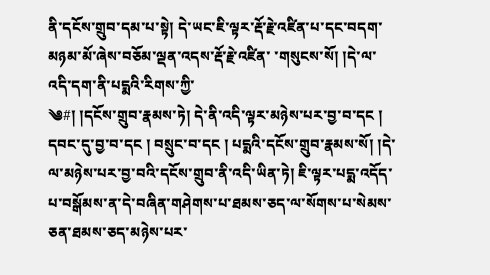ནི་དངོས་གྲུབ་དམ་པ་སྟེ། དེ་ཡང་ཇི་ལྟར་རྡོ་རྗེ་འཛིན་པ་དང་བདག་མཉམ་མོ་ཞེས་བཅོམ་ལྡན་འདས་རྡོ་རྗེ་འཛིན་ ་གསུངས་སོ། །དེ་ལ་འདི་དག་ནི་པདྨའི་རིགས་ཀྱི་
༄#། །དངོས་གྲུབ་རྣམས་ཏེ། དེ་ནི་འདི་ལྟར་མཉེས་པར་བྱ་བ་དང ། དབང་དུ་བྱ་བ་དང ། བསྲུང་བ་དང ། པདྨའི་དངོས་གྲུབ་རྣམས་སོ། །དེ་ལ་མཉེས་པར་བྱ་བའི་དངོས་གྲུབ་ནི་འདི་ཡིན་ཏེ། ཇི་ལྟར་པདྨ་འདོད་པ་བསྒོམས་ན་དེ་བཞིན་གཤེགས་པ་ཐམས་ཅད་ལ་སོགས་པ་སེམས་ཅན་ཐམས་ཅད་མཉེས་པར་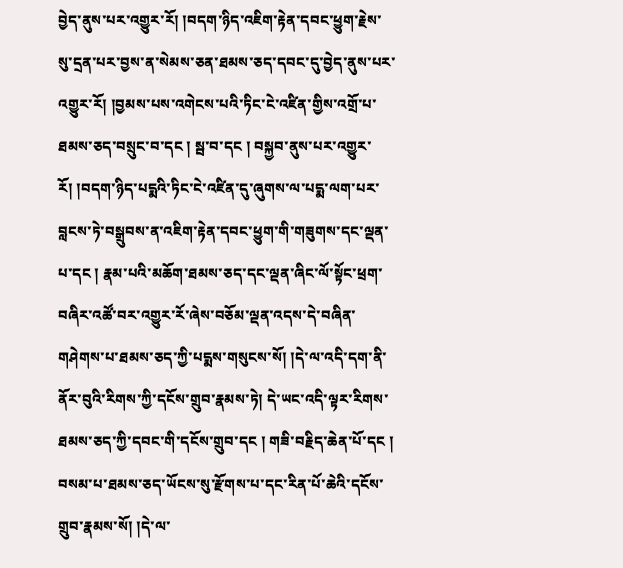བྱེད་ནུས་པར་འགྱུར་རོ། །བདག་ཉིད་འཇིག་རྟེན་དབང་ཕྱུག་རྗེས་སུ་དྲན་པར་བྱས་ན་སེམས་ཅན་ཐམས་ཅད་དབང་དུ་བྱེད་ནུས་པར་འགྱུར་རོ། །བྱམས་པས་འགེངས་པའི་ཏིང་ངེ་འཛིན་གྱིས་འགྲོ་པ་ཐམས་ཅད་བསྲུང་བ་དང ། སྦ་བ་དང ། བསྐྱབ་ནུས་པར་འགྱུར་རོ། །བདག་ཉིད་པདྨའི་ཏིང་ངེ་འཛིན་དུ་ཞུགས་ལ་པདྨ་ལག་པར་བླངས་ཏེ་བསྒྲུབས་ན་འཇིག་རྟེན་དབང་ཕྱུག་གི་གཟུགས་དང་ལྡན་པ་དང ། རྣམ་པའི་མཆོག་ཐམས་ཅད་དང་ལྡན་ཞིང་ལོ་སྟོང་ཕྲག་བཞིར་འཚོ་བར་འགྱུར་རོ་ཞེས་བཅོམ་ལྡན་འདས་དེ་བཞིན་གཤེགས་པ་ཐམས་ཅད་ཀྱི་པདྨས་གསུངས་སོ། །དེ་ལ་འདི་དག་ནི་ནོར་བུའི་རིགས་ཀྱི་དངོས་གྲུབ་རྣམས་ཏེ། དེ་ཡང་འདི་ལྟར་རིགས་ཐམས་ཅད་ཀྱི་དབང་གི་དངོས་གྲུབ་དང ། གཟི་བརྗིད་ཆེན་པོ་དང ། བསམ་པ་ཐམས་ཅད་ཡོངས་སུ་རྫོགས་པ་དང་རིན་པོ་ཆེའི་དངོས་གྲུབ་རྣམས་སོ། །དེ་ལ་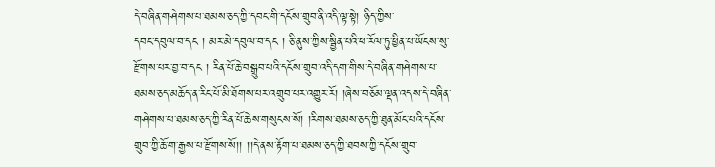དེ་བཞིན་གཤེགས་པ་ཐམས་ཅད་ཀྱི་དབང་གི་དངོས་གྲུབ་ནི་འདི་ལྟ་སྟེ། ཉིད་ཀྱིས་
དབང་དབུལ་བ་དང ། མར་མེ་དབུལ་བ་དང ། ཅི་ནུས་ཀྱིས་སྦྱིན་པའི་ཕ་རོལ་ཏུ་ཕྱིན་པ་ཡོངས་སུ་རྫོགས་པར་བྱ་བ་དང ། རིན་པོ་ཆེ་བསྒྲུབ་པའི་དངོས་གྲུབ་འདི་དག་གིས་དེ་བཞིན་གཤེགས་པ་ཐམས་ཅད་མཆོད་ན་རིང་པོ་མི་ཐོགས་པར་འགྲུབ་པར་འགྱུར་རོ། །ཞེས་བཅོམ་ལྡན་འདས་དེ་བཞིན་གཤེགས་པ་ཐམས་ཅད་ཀྱི་རིན་པོ་ཆེས་གསུངས་སོ། །རིགས་ཐམས་ཅད་ཀྱི་ཐུན་མོང་པའི་དངོས་གྲུབ་ཀྱི་ཆོ་ག་རྒྱས་པ་རྫོགས་སོ།། །།དེ་ནས་རྟོག་པ་ཐམས་ཅད་ཀྱི་ཐབས་ཀྱི་དངོས་གྲུབ་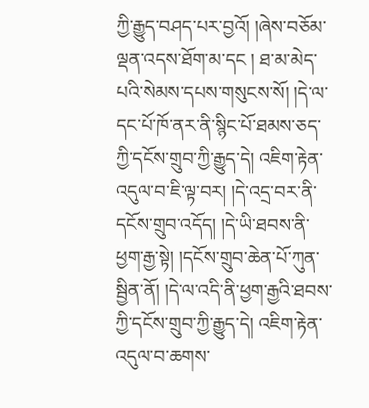ཀྱི་རྒྱུད་བཤད་པར་བྱའོ། །ཞེས་བཅོམ་ལྡན་འདས་ཐོག་མ་དང ། ཐ་མ་མེད་པའི་སེམས་དཔས་གསུངས་སོ། །དེ་ལ་དང་པོ་ཁོ་ནར་ནི་སྙིང་པོ་ཐམས་ཅད་ཀྱི་དངོས་གྲུབ་ཀྱི་རྒྱུད་དེ། འཇིག་རྟེན་འདུལ་བ་ཇི་ལྟ་བར། །དེ་འདྲ་བར་ནི་དངོས་གྲུབ་འདོད། །དེ་ཡི་ཐབས་ནི་ཕྱག་རྒྱ་སྟེ། །དངོས་གྲུབ་ཆེན་པོ་ཀུན་སྦྱིན་ནོ། །དེ་ལ་འདི་ནི་ཕྱག་རྒྱའི་ཐབས་ཀྱི་དངོས་གྲུབ་ཀྱི་རྒྱུད་དེ། འཇིག་རྟེན་འདུལ་བ་ཆགས་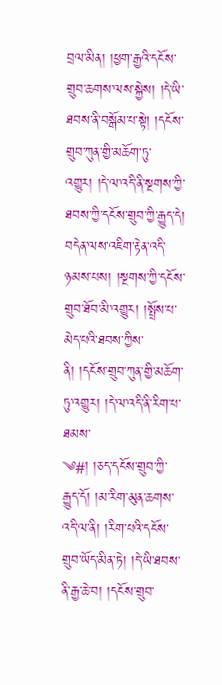བྲལ་མིན། །ཕྱག་རྒྱའི་དངོས་གྲུབ་ཆགས་ལས་སྐྱེས། །དེ་ཡི་ཐབས་ནི་བསྒོམ་པ་སྟེ། །དངོས་གྲུབ་ཀུན་གྱི་མཆོག་ཏུ་འགྱུར། །དེ་ལ་འདི་ནི་སྔགས་ཀྱི་ཐབས་ཀྱི་དངོས་གྲུབ་ཀྱི་རྒྱུད་དེ། བདེན་ལས་འཇིག་རྟེན་འདི་ཉམས་པས། །སྔགས་ཀྱི་དངོས་གྲུབ་ཐོབ་མི་འགྱུར། །སྤྲོས་པ་མེད་པའི་ཐབས་ཀྱིས་ནི། །དངོས་གྲུབ་ཀུན་གྱི་མཆོག་ཏུ་འགྱུར། །དེ་ལ་འདི་ནི་རིག་པ་ཐམས་
༄#། །ཅད་དངོས་གྲུབ་ཀྱི་རྒྱུད་དོ། །མ་རིག་མུན་ཆགས་འདི་ལ་ནི། །རིག་པའི་དངོས་གྲུབ་ཡོད་མིན་ཏེ། །དེ་ཡི་ཐབས་ནི་རྒྱ་ཆེ་བ། །དངོས་གྲུབ་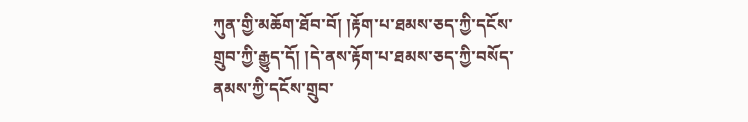ཀུན་གྱི་མཆོག་ཐོབ་བོ། །རྟོག་པ་ཐམས་ཅད་ཀྱི་དངོས་གྲུབ་ཀྱི་རྒྱུད་དོ། །དེ་ནས་རྟོག་པ་ཐམས་ཅད་ཀྱི་བསོད་ནམས་ཀྱི་དངོས་གྲུབ་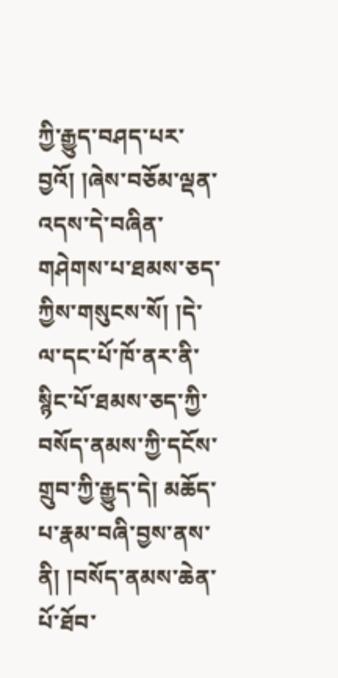ཀྱི་རྒྱུད་བཤད་པར་བྱའོ། །ཞེས་བཅོམ་ལྡན་འདས་དེ་བཞིན་གཤེགས་པ་ཐམས་ཅད་ཀྱིས་གསུངས་སོ། །དེ་ལ་དང་པོ་ཁོ་ནར་ནི་སྙིང་པོ་ཐམས་ཅད་ཀྱི་བསོད་ནམས་ཀྱི་དངོས་གྲུབ་ཀྱི་རྒྱུད་དེ། མཆོད་པ་རྣམ་བཞི་བྱས་ནས་ནི། །བསོད་ནམས་ཆེན་པོ་ཐོབ་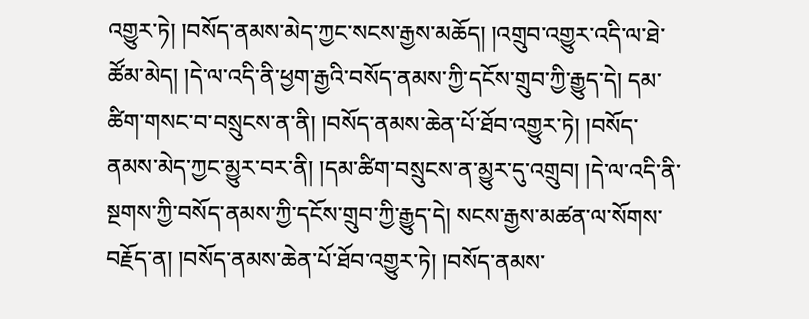འགྱུར་ཏེ། །བསོད་ནམས་མེད་ཀྱང་སངས་རྒྱས་མཆོད། །འགྲུབ་འགྱུར་འདི་ལ་ཐེ་ཚོམ་མེད། །དེ་ལ་འདི་ནི་ཕྱག་རྒྱའི་བསོད་ནམས་ཀྱི་དངོས་གྲུབ་ཀྱི་རྒྱུད་དེ། དམ་ཚིག་གསང་བ་བསྲུངས་ན་ནི། །བསོད་ནམས་ཆེན་པོ་ཐོབ་འགྱུར་ཏེ། །བསོད་ནམས་མེད་ཀྱང་མྱུར་བར་ནི། །དམ་ཚིག་བསྲུངས་ན་མྱུར་དུ་འགྲུབ། །དེ་ལ་འདི་ནི་སྔགས་ཀྱི་བསོད་ནམས་ཀྱི་དངོས་གྲུབ་ཀྱི་རྒྱུད་དེ། སངས་རྒྱས་མཚན་ལ་སོགས་བརྗོད་ན། །བསོད་ནམས་ཆེན་པོ་ཐོབ་འགྱུར་ཏེ། །བསོད་ནམས་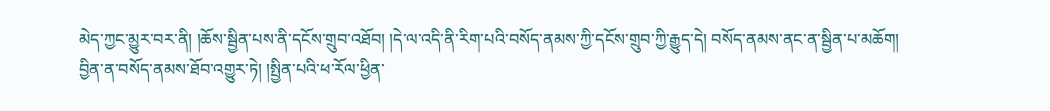མེད་ཀྱང་མྱུར་བར་ནི། །ཆོས་སྦྱིན་པས་ནི་དངོས་གྲུབ་འཐོབ། །དེ་ལ་འདི་ནི་རིག་པའི་བསོད་ནམས་ཀྱི་དངོས་གྲུབ་ཀྱི་རྒྱུད་དེ། བསོད་ནམས་ནང་ན་སྦྱིན་པ་མཆོག།
བྱིན་ན་བསོད་ནམས་ཐོབ་འགྱུར་ཏེ། །སྤྱིན་པའི་ཕ་རོལ་ཕྱིན་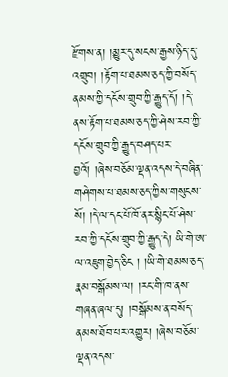རྫོགས་ན། །མྱུར་དུ་སངས་རྒྱས་ཉིད་དུ་འགྲུབ། །རྟོག་པ་ཐམས་ཅད་ཀྱི་བསོད་ནམས་ཀྱི་དངོས་གྲུབ་ཀྱི་རྒྱུད་དོ། །དེ་ནས་རྟོག་པ་ཐམས་ཅད་ཀྱི་ཤེས་རབ་ཀྱི་དངོས་གྲུབ་ཀྱི་རྒྱུད་བཤད་པར་བྱའོ། །ཞེས་བཅོམ་ལྡན་འདས་དེ་བཞིན་གཤེགས་པ་ཐམས་ཅད་ཀྱིས་གསུངས་སོ། །དེ་ལ་དང་པོ་ཁོ་ནར་སྙིང་པོ་ཤེས་རབ་ཀྱི་དངོས་གྲུབ་ཀྱི་རྒྱུད་དེ། ཡི་གེ་ཨ་ལ་འཇུག་བྱེད་ཅིང ། །ཡི་གེ་ཐམས་ཅད་རྣམ་བསྒོམས་ལ། །རང་གི་ཁ་ནས་གཞན་ཞལ་དུ། །བསྒོམས་ན་བསོད་ནམས་ཐོབ་པར་འགྱུར། །ཞེས་བཅོམ་ལྡན་འདས་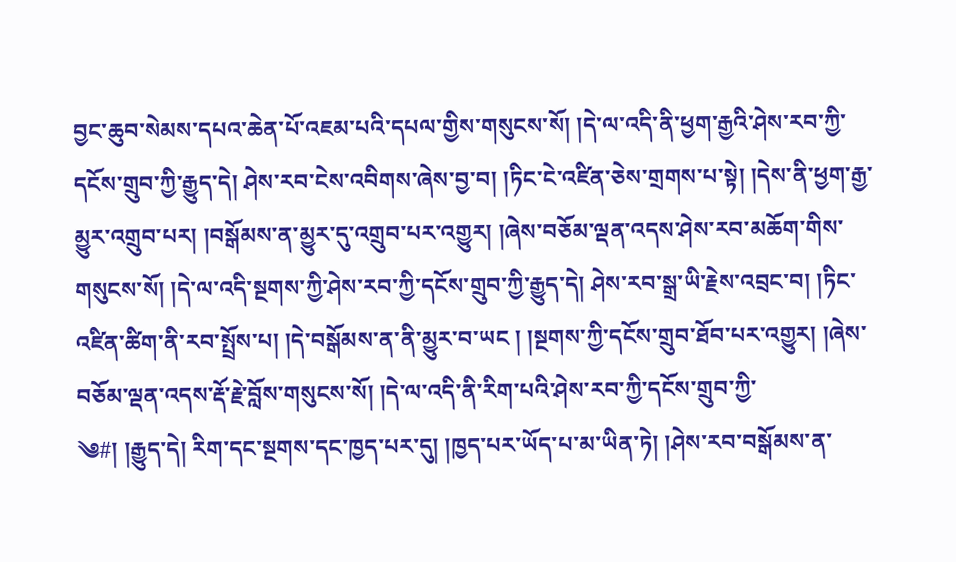བྱང་ཆུབ་སེམས་དཔའ་ཆེན་པོ་འཇམ་པའི་དཔལ་གྱིས་གསུངས་སོ། །དེ་ལ་འདི་ནི་ཕྱག་རྒྱའི་ཤེས་རབ་ཀྱི་དངོས་གྲུབ་ཀྱི་རྒྱུད་དེ། ཤེས་རབ་ངེས་འབིགས་ཞེས་བྱ་བ། །ཏིང་ངེ་འཛིན་ཅེས་གྲགས་པ་སྟེ། །དེས་ནི་ཕྱག་རྒྱ་མྱུར་འགྲུབ་པར། །བསྒོམས་ན་མྱུར་དུ་འགྲུབ་པར་འགྱུར། །ཞེས་བཅོམ་ལྡན་འདས་ཤེས་རབ་མཆོག་གིས་གསུངས་སོ། །དེ་ལ་འདི་སྔགས་ཀྱི་ཤེས་རབ་ཀྱི་དངོས་གྲུབ་ཀྱི་རྒྱུད་དེ། ཤེས་རབ་སྒྲ་ཡི་རྗེས་འབྲང་བ། །ཏིང་འཛིན་ཚིག་ནི་རབ་སྤྲོས་པ། །དེ་བསྒོམས་ན་ནི་མྱུར་བ་ཡང ། །སྔགས་ཀྱི་དངོས་གྲུབ་ཐོབ་པར་འགྱུར། །ཞེས་བཅོམ་ལྡན་འདས་རྡོ་རྗེ་བློས་གསུངས་སོ། །དེ་ལ་འདི་ནི་རིག་པའི་ཤེས་རབ་ཀྱི་དངོས་གྲུབ་ཀྱི་
༄#། །རྒྱུད་དེ། རིག་དང་སྔགས་དང་ཁྱད་པར་དུ། །ཁྱད་པར་ཡོད་པ་མ་ཡིན་ཏེ། །ཤེས་རབ་བསྒོམས་ན་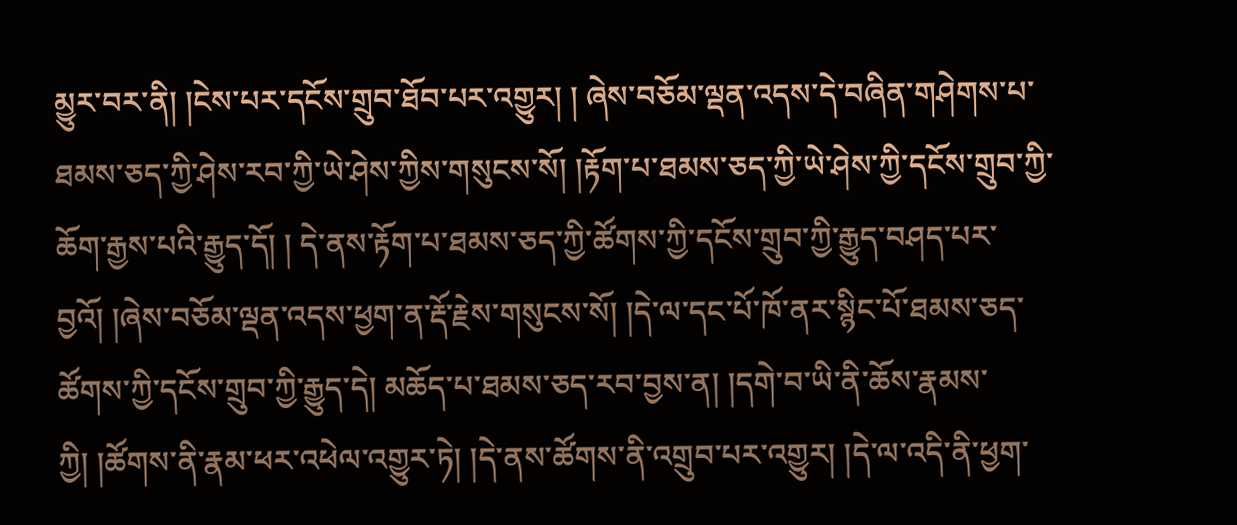མྱུར་བར་ནི། །ངེས་པར་དངོས་གྲུབ་ཐོབ་པར་འགྱུར། ། ཞེས་བཅོམ་ལྡན་འདས་དེ་བཞིན་གཤེགས་པ་ཐམས་ཅད་ཀྱི་ཤེས་རབ་ཀྱི་ཡེ་ཤེས་ཀྱིས་གསུངས་སོ། །རྟོག་པ་ཐམས་ཅད་ཀྱི་ཡེ་ཤེས་ཀྱི་དངོས་གྲུབ་ཀྱི་ཆོག་རྒྱས་པའི་རྒྱུད་དོ། ། དེ་ནས་རྟོག་པ་ཐམས་ཅད་ཀྱི་ཚོགས་ཀྱི་དངོས་གྲུབ་ཀྱི་རྒྱུད་བཤད་པར་བྱའོ། །ཞེས་བཅོམ་ལྡན་འདས་ཕྱག་ན་རྡོ་རྗེས་གསུངས་སོ། །དེ་ལ་དང་པོ་ཁོ་ནར་སྙིང་པོ་ཐམས་ཅད་ཚོགས་ཀྱི་དངོས་གྲུབ་ཀྱི་རྒྱུད་དེ། མཆོད་པ་ཐམས་ཅད་རབ་བྱས་ན། །དགེ་བ་ཡི་ནི་ཆོས་རྣམས་ཀྱི། །ཚོགས་ནི་རྣམ་ཕར་འཕེལ་འགྱུར་ཏེ། །དེ་ནས་ཚོགས་ནི་འགྲུབ་པར་འགྱུར། །དེ་ལ་འདི་ནི་ཕྱག་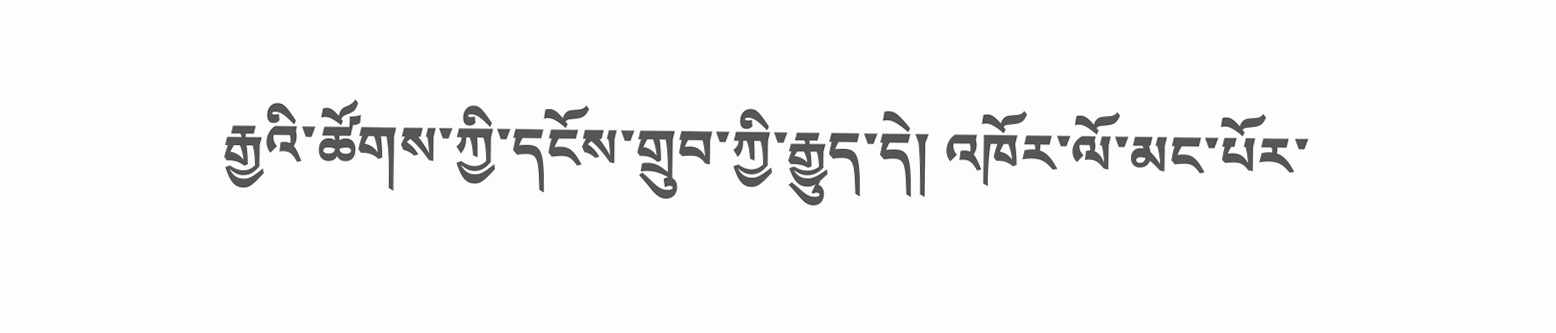རྒྱའི་ཚོགས་ཀྱི་དངོས་གྲུབ་ཀྱི་རྒྱུད་དེ། འཁོར་ལོ་མང་པོར་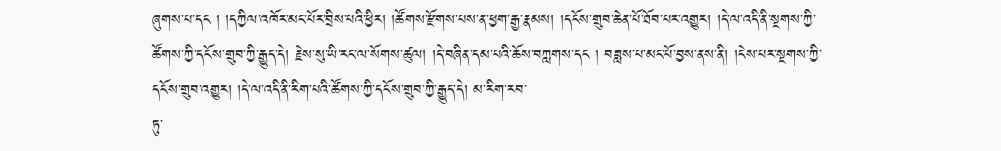ཞུགས་པ་དང ། །དཀྱིལ་འཁོར་མང་པོར་བྲིས་པའི་ཕྱིར། །ཚོགས་རྫོགས་པས་ན་ཕྱག་རྒྱ་རྣམས། །དངོས་གྲུབ་ཆེན་པོ་ཐོབ་པར་འགྱུར། །དེ་ལ་འདི་ནི་སྔགས་ཀྱི་ཚོགས་ཀྱི་དངོས་གྲུབ་ཀྱི་རྒྱུད་དེ། རྗེས་སུ་ཡི་རང་ལ་སོགས་ཚུལ། །དེ་བཞིན་དམ་པའི་ཆོས་བཀླགས་དང ། བཟླས་པ་མང་པོ་བྱས་ནས་ནི། །ངེས་པར་སྔགས་ཀྱི་དངོས་གྲུབ་འགྱུར། །དེ་ལ་འདི་ནི་རིག་པའི་ཚོགས་ཀྱི་དངོས་གྲུབ་ཀྱི་རྒྱུད་དེ། མ་རིག་རབ་
ཏུ་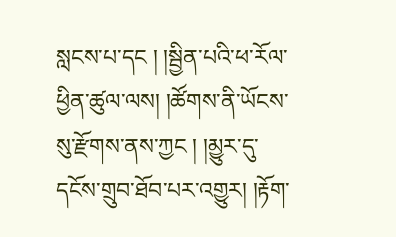སླངས་པ་དང ། །སྦྱིན་པའི་ཕ་རོལ་ཕྱིན་ཚུལ་ལས། །ཚོགས་ནི་ཡོངས་སུ་རྫོགས་ནས་ཀྱང ། །མྱུར་དུ་དངོས་གྲུབ་ཐོབ་པར་འགྱུར། །རྟོག་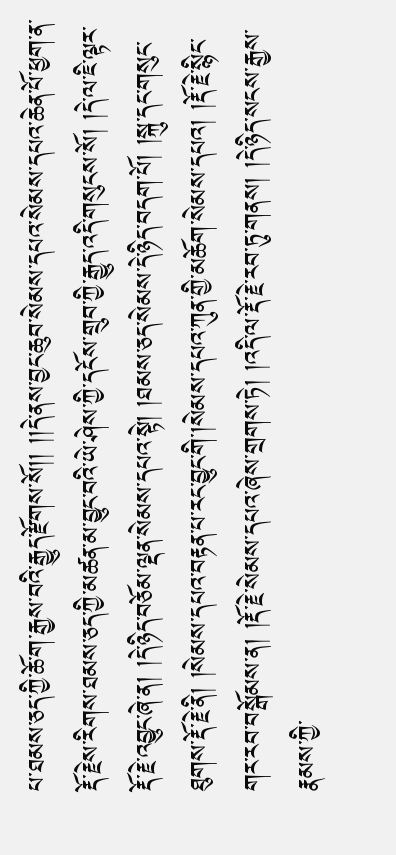པ་ཐམས་ཅད་ཀྱི་ཆོ་ག་རྒྱས་བའི་རྒྱུད་རྫོགས་སོ།། །།དེ་ནས་བྱང་ཆུབ་སེམས་དཔའ་སེམས་དཔའ་ཆེན་པོ་ཕྱག་ན་རྡོ་རྗེས་རིགས་ཐམས་ཅད་ཀྱི་མཚན་མ་བྱུང་བའི་ཡེ་ཤེས་ཀྱི་དངོས་གྲུབ་ཀྱི་རྒྱུད་འདི་གསུངས་སོ། །དེ་ལ་ཇི་ལྟར་རྡོ་རྗེ་འབྱུང་ཞེ་ན། །དེ་ཉིད་བཅོམ་ལྡན་སེམས་དཔའ་སྟེ། །ཐམས་ཅད་སེམས་དེ་ཉིད་བདག་པོ། །སྐུ་དང་གསུང་ཐུགས་རྡོ་རྗེ་ནི། །སེམས་དཔའ་བརྟན་པ་རང་བྱུང་གི་།སེམས་དཔའ་ཀུན་གྱི་མཆོག་སེམས་དཔའ། །རྡོ་རྗེ་སྙིང་གར་རབ་བསྒོམས་ན། །རྡོ་རྗེ་སེམས་དཔའ་ཞེས་གྲགས་ཏེ། །འདི་ལ་རྡོ་རྗེ་རབ་ཏུ་གནས། །དེ་ཉིད་སངས་རྒྱས་རྣམས་ཀྱི་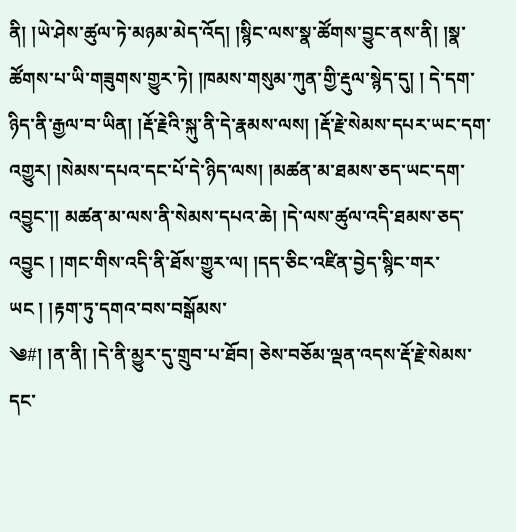ནི། །ཡེ་ཤེས་ཚུལ་ཏེ་མཉམ་མེད་འོད། །སྙིང་ལས་སྣ་ཚོགས་བྱུང་ནས་ནི། །སྣ་ཚོགས་པ་ཡི་གཟུགས་གྱུར་ཏེ། །ཁམས་གསུམ་ཀུན་གྱི་རྡུལ་སྙེད་དུ། ། དེ་དག་ཉིད་ནི་རྒྱལ་བ་ཡིན། །རྡོ་རྗེའི་སྐུ་ནི་དེ་རྣམས་ལས། །རྡོ་རྗེ་སེམས་དཔར་ཡང་དག་འགྱུར། །སེམས་དཔའ་དང་པོ་དེ་ཉིད་ལས། །མཚན་མ་ཐམས་ཅད་ཡང་དག་འབྱུང་།། མཚན་མ་ལས་ནི་སེམས་དཔའ་ཆེ། །དེ་ལས་ཚུལ་འདི་ཐམས་ཅད་འབྱུང ། །གང་གིས་འདི་ནི་ཐོས་གྱུར་ལ། །དད་ཅིང་འཛིན་བྱེད་སྙིང་གར་ཡང ། །རྟག་ཏུ་དགའ་བས་བསྒོམས་
༄#། །ན་ནི། །དེ་ནི་མྱུར་དུ་གྲུབ་པ་ཐོབ། ཅེས་བཅོམ་ལྡན་འདས་རྡོ་རྗེ་སེམས་དང་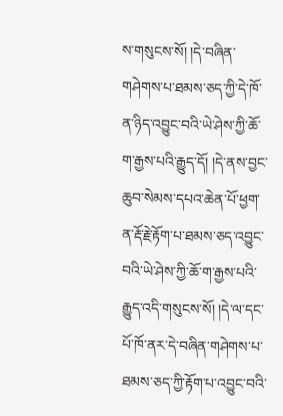ས་གསུངས་སོ། །དེ་བཞིན་གཤེགས་པ་ཐམས་ཅད་ཀྱི་དེ་ཁོ་ན་ཉིད་འབྱུང་བའི་ཡེ་ཤེས་ཀྱི་ཆོ་ག་རྒྱས་པའི་རྒྱུད་དོ། །དེ་ནས་བྱང་ཆུབ་སེམས་དཔའ་ཆེན་པོ་ཕྱག་ན་རྡོ་རྗེ་རྟོག་པ་ཐམས་ཅད་འབྱུང་བའི་ཡེ་ཤེས་ཀྱི་ཆོ་ག་རྒྱས་པའི་རྒྱུད་འདི་གསུངས་སོ། །དེ་ལ་དང་པོ་ཁོ་ནར་དེ་བཞིན་གཤེགས་པ་ཐམས་ཅད་ཀྱི་རྟོག་པ་འབྱུང་བའི་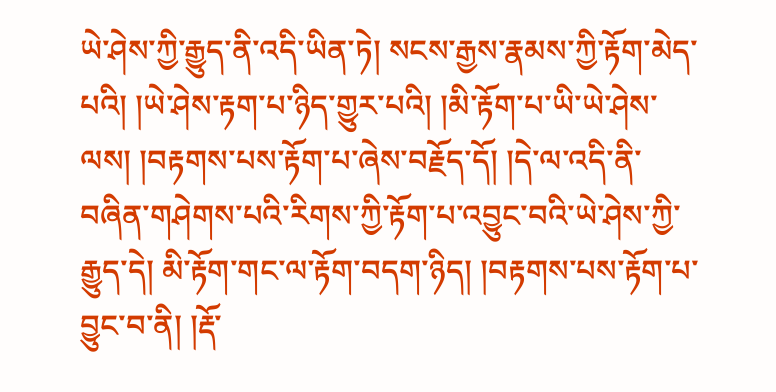ཡེ་ཤེས་ཀྱི་རྒྱུད་ནི་འདི་ཡིན་ཏེ། སངས་རྒྱས་རྣམས་ཀྱི་རྟོག་མེད་པའི། །ཡེ་ཤེས་རྟག་པ་ཉིད་གྱུར་པའི། །མི་རྟོག་པ་ཡི་ཡེ་ཤེས་ལས། །བརྟགས་པས་རྟོག་པ་ཞེས་བརྗོད་དོ། །དེ་ལ་འདི་ནི་བཞིན་གཤེགས་པའི་རིགས་ཀྱི་རྟོག་པ་འབྱུང་བའི་ཡེ་ཤེས་ཀྱི་རྒྱུད་དེ། མི་རྟོག་གང་ལ་རྟོག་བདག་ཉིད། །བརྟགས་པས་རྟོག་པ་བྱུང་བ་ནི། །རྡོ་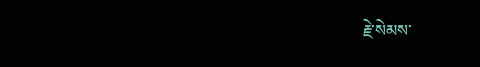རྗེ་སེམས་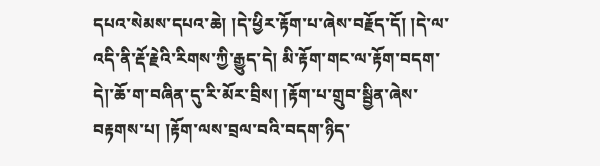དཔའ་སེམས་དཔའ་ཆེ། །དེ་ཕྱིར་རྟོག་པ་ཞེས་བརྗོད་དོ། །དེ་ལ་འདི་ནི་རྡོ་རྗེའི་རིགས་ཀྱི་རྒྱུད་དེ། མི་རྟོག་གང་ལ་རྟོག་བདག་དེ།་ཆོ་ག་བཞིན་དུ་རི་མོར་བྲིས། །རྟོག་པ་གྲུབ་སྦྱིན་ཞེས་བརྟགས་པ། །རྟོག་ལས་བྲལ་བའི་བདག་ཉིད་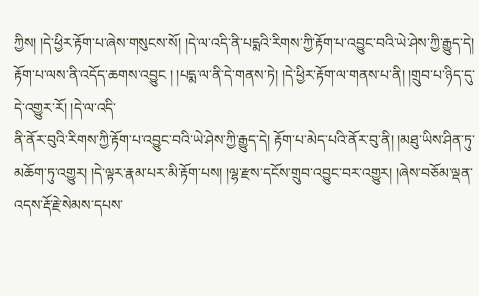ཀྱིས། །དེ་ཕྱིར་རྟོག་པ་ཞེས་གསུངས་སོ། །དེ་ལ་འདི་ནི་པདྨའི་རིགས་ཀྱི་རྟོག་པ་འབྱུང་བའི་ཡེ་ཤེས་ཀྱི་རྒྱུད་དེ། རྟོག་པ་ལས་ནི་འདོད་ཆགས་འབྱུང ། །པདྨ་ལ་ནི་དེ་གནས་ཏེ། །དེ་ཕྱིར་རྟོག་ལ་གནས་པ་ནི། །གྲུབ་པ་ཉིད་དུ་དེ་འགྱུར་རོ། །དེ་ལ་འདི་
ནི་ནོར་བུའི་རིགས་ཀྱི་རྟོག་པ་འབྱུང་བའི་ཡེ་ཤེས་ཀྱི་རྒྱུད་དེ། རྟོག་པ་མེད་པའི་ནོར་བུ་ནི། །མཐུ་ཡིས་ཤིན་ཏུ་མཆོག་ཏུ་འགྱུར། །དེ་ལྟར་རྣམ་པར་མི་རྟོག་པས། །ལྷ་རྫས་དངོས་གྲུབ་འབྱུང་བར་འགྱུར། །ཞེས་བཅོམ་ལྡན་འདས་རྡོ་རྗེ་སེམས་དཔས་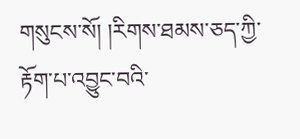གསུངས་སོ། །རིགས་ཐམས་ཅད་ཀྱི་རྟོག་པ་འབྱུང་བའི་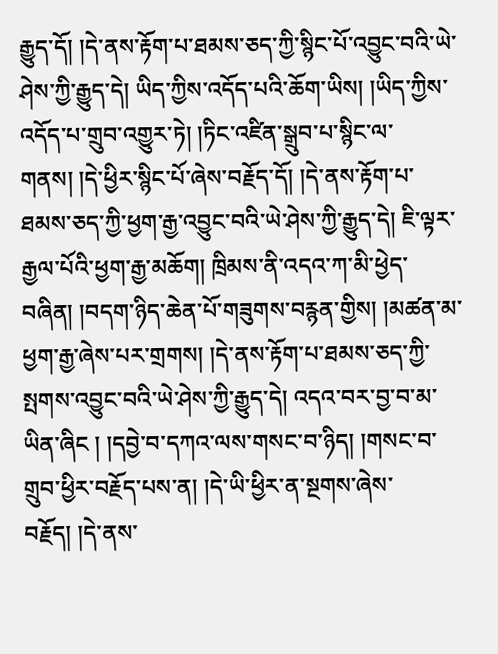རྒྱུད་དོ། །དེ་ནས་རྟོག་པ་ཐམས་ཅད་ཀྱི་སྙིང་པོ་འབྱུང་བའི་ཡེ་ཤེས་ཀྱི་རྒྱུད་དེ། ཡིད་ཀྱིས་འདོད་པའི་ཆོག་ཡིས། །ཡིད་ཀྱིས་འདོད་པ་གྲུབ་འགྱུར་ཏེ། །ཏིང་འཛིན་སྒྲུབ་པ་སྙིང་ལ་གནས། །དེ་ཕྱིར་སྙིང་པོ་ཞེས་བརྗོད་དོ། །དེ་ནས་རྟོག་པ་ཐམས་ཅད་ཀྱི་ཕྱག་རྒྱ་འབྱུང་བའི་ཡེ་ཤེས་ཀྱི་རྒྱུད་དེ། ཇི་ལྟར་རྒྱལ་པོའི་ཕྱག་རྒྱ་མཆོག། ཁྲིམས་ནི་འདའ་ཀ་མི་ཕྱེད་བཞིན། །བདག་ཉིད་ཆེན་པོ་གཟུགས་བརྙན་གྱིས། །མཚན་མ་ཕྱག་རྒྱ་ཞེས་པར་གྲགས། །དེ་ནས་རྟོག་པ་ཐམས་ཅད་ཀྱི་སྤགས་འབྱུང་བའི་ཡེ་ཤེས་ཀྱི་རྒྱུད་དེ། འདའ་བར་བྱ་བ་མ་ཡིན་ཞིང ། །དབྱེ་བ་དཀའ་ལས་གསང་བ་ཉིད། །གསང་བ་གྲུབ་ཕྱིར་བརྗོད་པས་ན། །དེ་ཡི་ཕྱིར་ན་སྔགས་ཞེས་བརྗོད། །དེ་ནས་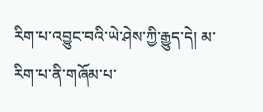རིག་པ་འབྱུང་བའི་ཡེ་ཤེས་ཀྱི་རྒྱུད་དེ། མ་རིག་པ་ནི་གཞོམ་པ་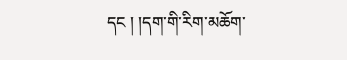དང ། །དག་གི་རིག་མཆོག་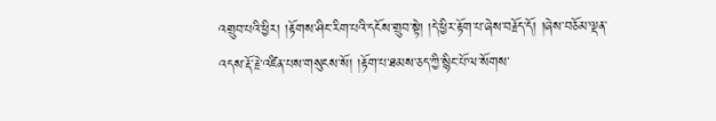འགྲུབ་པའི་ཕྱིར། །རྟོགས་ཤིང་རིག་པའི་དངོས་གྲུབ་སྟེ། །དེ་ཕྱིར་རྟོག་པ་ཞེས་བརྗོད་དོ། །ཞེས་བཅོམ་ལྡན་འདས་རྡོ་རྗེ་འཛིན་པས་གསུངས་སོ། །རྟོག་པ་ཐམས་ཅད་ཀྱི་སྙིང་པོ་ལ་སོགས་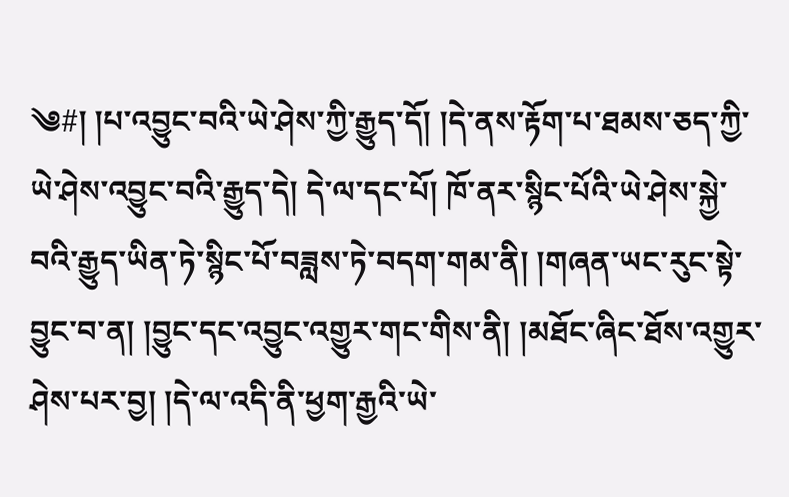༄#། །པ་འབྱུང་བའི་ཡེ་ཤེས་ཀྱི་རྒྱུད་དོ། །དེ་ནས་རྟོག་པ་ཐམས་ཅད་ཀྱི་ཡེ་ཤེས་འབྱུང་བའི་རྒྱུད་དེ། དེ་ལ་དང་པོ། ཁོ་ནར་སྙིང་པོའི་ཡེ་ཤེས་སྐྱེ་བའི་རྒྱུད་ཡིན་ཏེ་སྙིང་པོ་བཟླས་ཏེ་བདག་གམ་ནི། །གཞན་ཡང་རུང་སྟེ་བྱུང་བ་ན། །བྱུང་དང་འབྱུང་འགྱུར་གང་གིས་ནི། །མཐོང་ཞིང་ཐོས་འགྱུར་ཤེས་པར་བྱ། །དེ་ལ་འདི་ནི་ཕྱག་རྒྱའི་ཡེ་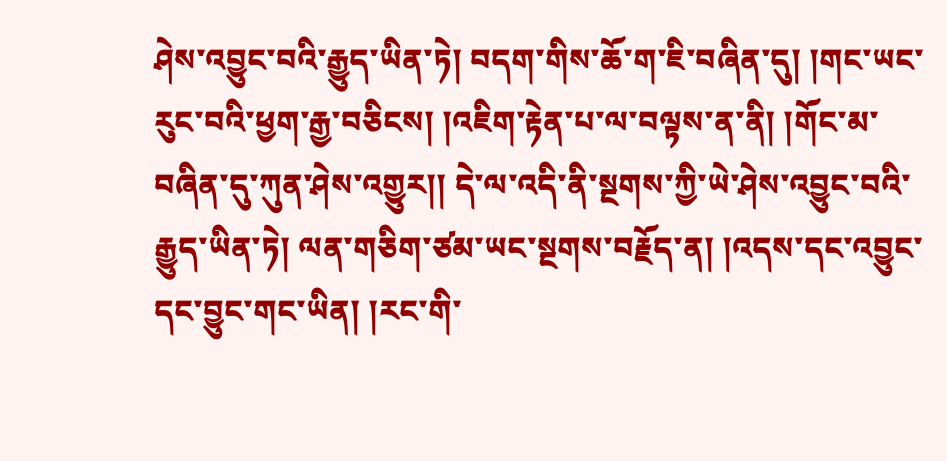ཤེས་འབྱུང་བའི་རྒྱུད་ཡིན་ཏེ། བདག་གིས་ཆོ་ག་ཇི་བཞིན་དུ། །གང་ཡང་རུང་བའི་ཕྱག་རྒྱ་བཅིངས། །འཇིག་རྟེན་པ་ལ་བལྟས་ན་ནི། །གོང་མ་བཞིན་དུ་ཀུན་ཤེས་འགྱུར།། དེ་ལ་འདི་ནི་སྔགས་ཀྱི་ཡེ་ཤེས་འབྱུང་བའི་རྒྱུད་ཡིན་ཏེ། ལན་གཅིག་ཙམ་ཡང་སྔགས་བརྗོད་ན། །འདས་དང་འབྱུང་དང་བྱུང་གང་ཡིན། །རང་གི་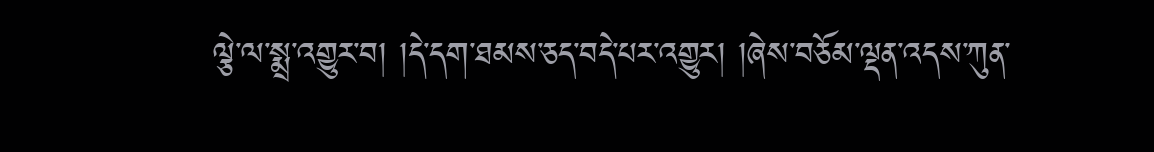ལྕེ་ལ་སྨྲ་འགྱུར་བ། །དེ་དག་ཐམས་ཅད་བདེ་པར་འགྱུར། །ཞེས་བཅོམ་ལྡན་འདས་ཀུན་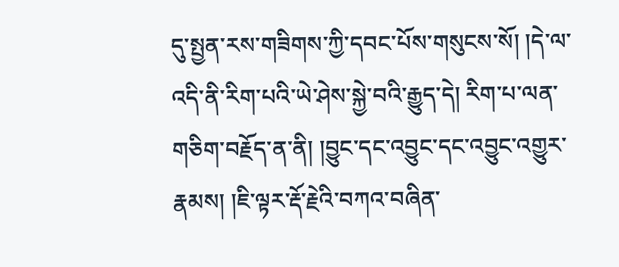དུ་སྤྱན་རས་གཟིགས་ཀྱི་དབང་པོས་གསུངས་སོ། །དེ་ལ་འདི་ནི་རིག་པའི་ཡེ་ཤེས་སྐྱེ་བའི་རྒྱུད་དེ། རིག་པ་ལན་གཅིག་བརྗོད་ན་ནི། །བྱུང་དང་འབྱུང་དང་འབྱུང་འགྱུར་རྣམས། །ཇི་ལྟར་རྡོ་རྗེའི་བཀའ་བཞིན་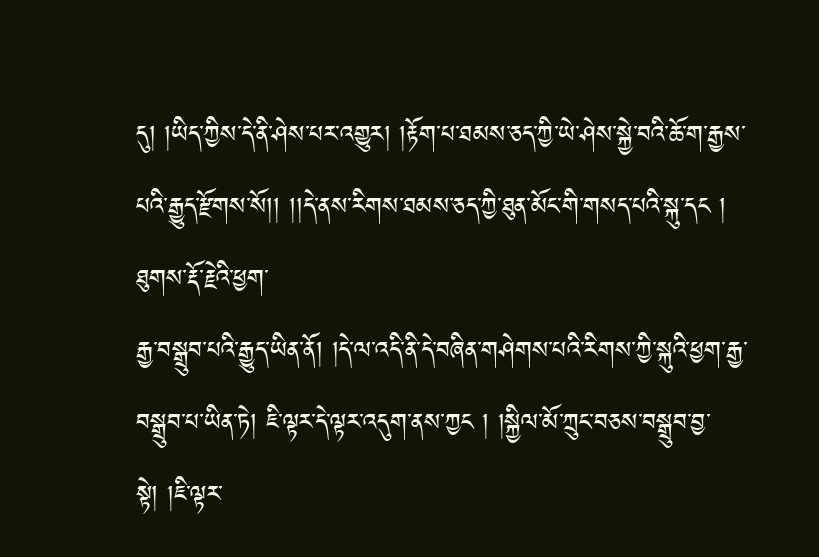དུ། །ཡིད་ཀྱིས་དེ་ནི་ཤེས་པར་འགྱུར། །རྟོག་པ་ཐམས་ཅད་ཀྱི་ཡེ་ཤེས་སྐྱེ་བའི་ཆོ་ག་རྒྱས་པའི་རྒྱུད་རྫོགས་སོ།། །།དེ་ནས་རིགས་ཐམས་ཅད་ཀྱི་ཐུན་མོང་གི་གསད་པའི་སྐུ་དང ། ཐུགས་རྡོ་རྗེའི་ཕྱག་
རྒྱ་བསྒྲུབ་པའི་རྒྱུད་ཡིན་ནོ། །དེ་ལ་འདི་ནི་དེ་བཞིན་གཤེགས་པའི་རིགས་ཀྱི་སྐུའི་ཕྱག་རྒྱ་བསྒྲུབ་པ་ཡིན་ཏེ། ཇི་ལྟར་དེ་ལྟར་འདུག་ནས་ཀྱང ། །སྐྱིལ་མོ་ཀྲུང་བཅས་བསྒྲུབ་བྱ་སྟེ། །ཇི་ལྟར་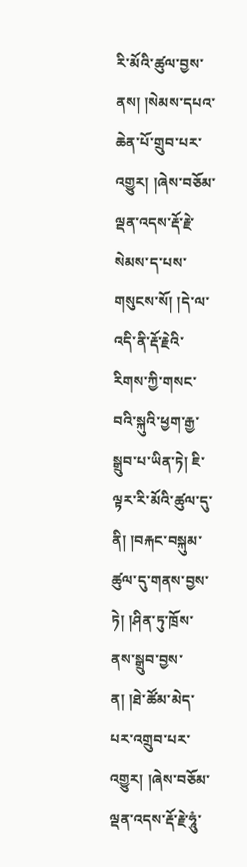རི་མོའི་ཚུལ་བྱས་ནས། །སེམས་དཔའ་ཆེན་པོ་གྲུབ་པར་འགྱུར། །ཞེས་བཅོམ་ལྡན་འདས་རྡོ་རྗེ་སེམས་ད་པས་གསུངས་སོ། །དེ་ལ་འདི་ནི་རྡོ་རྗེའི་རིགས་ཀྱི་གསང་བའི་སྐུའི་ཕྱག་རྒྱ་སྒྲུབ་པ་ཡིན་ཏེ། ཇི་ལྟར་རི་མོའི་ཚུལ་དུ་ནི། །བརྐང་བསྐུམ་ཚུལ་དུ་གནས་བྱས་ཏེ། །ཤིན་ཏུ་ཁྲོས་ནས་སྒྲུབ་བྱས་ན། །ཐེ་ཚོམ་མེད་པར་འགྲུབ་པར་འགྱུར། །ཞེས་བཅོམ་ལྡན་འདས་རྡོ་རྗེ་ཧཱུཾ་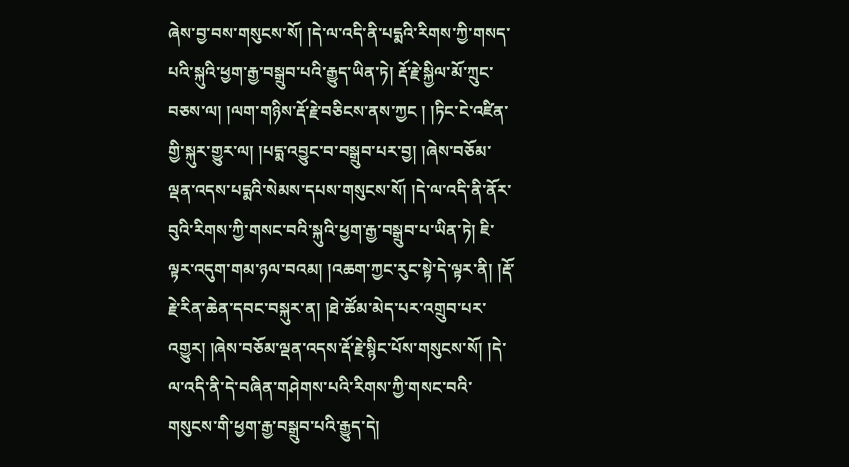ཞེས་བྱ་བས་གསུངས་སོ། །དེ་ལ་འདི་ནི་པདྨའི་རིགས་ཀྱི་གསད་པའི་སྐུའི་ཕྱག་རྒྱ་བསྒྲུབ་པའི་རྒྱུད་ཡིན་ཏེ། རྡོ་རྗེ་སྐྱིལ་མོ་ཀྲུང་བཅས་ལ། །ལག་གཉིས་རྡོ་རྗེ་བཅིངས་ནས་ཀྱང ། །ཏིང་ངེ་འཛིན་གྱི་སྐུར་གྱུར་ལ། །པདྨ་འབྱུང་བ་བསྒྲུབ་པར་བྱ། །ཞེས་བཅོམ་ལྡན་འདས་པདྨའི་སེམས་དཔས་གསུངས་སོ། །དེ་ལ་འདི་ནི་ནོར་བུའི་རིགས་ཀྱི་གསང་བའི་སྐུའི་ཕྱག་རྒྱ་བསྒྲུབ་པ་ཡིན་ཏེ། ཇི་ལྟར་འདུག་གམ་ཉལ་བའམ། །འཆག་ཀྱང་རུང་སྟེ་དེ་ལྟར་ནི། །རྡོ་རྗེ་རིན་ཆེན་དབང་བསྐུར་ན། །ཐེ་ཚོམ་མེད་པར་འགྲུབ་པར་འགྱུར། །ཞེས་བཅོམ་ལྡན་འདས་རྡོ་རྗེ་སྙིང་པོས་གསུངས་སོ། །དེ་ལ་འདི་ནི་དེ་བཞིན་གཤེགས་པའི་རིགས་ཀྱི་གསང་བའི་གསུངས་གི་ཕྱག་རྒྱ་བསྒྲུབ་པའི་རྒྱུད་དེ།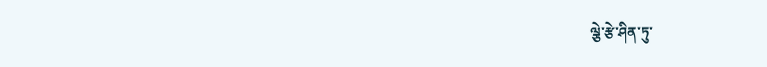ལྕེ་རྩེ་ཤིན་ཏུ་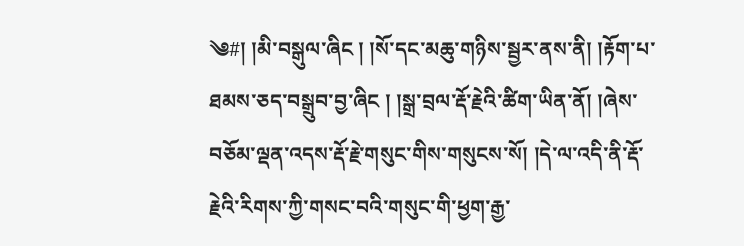༄#། །མི་བསྒུལ་ཞིང ། །སོ་དང་མཆུ་གཉིས་སྦྱར་ནས་ནི། །རྟོག་པ་ཐམས་ཅད་བསྒྲུབ་བྱ་ཞིང ། །སྒྲ་བྲལ་རྡོ་རྗེའི་ཚིག་ཡིན་ནོ། །ཞེས་བཅོམ་ལྡན་འདས་རྡོ་རྗེ་གསུང་གིས་གསུངས་སོ། །དེ་ལ་འདི་ནི་རྡོ་རྗེའི་རིགས་ཀྱི་གསང་བའི་གསུང་གི་ཕྱག་རྒྱ་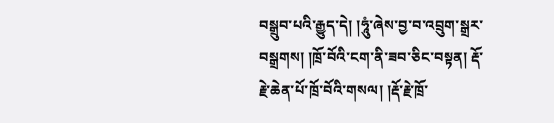བསྒྲུབ་པའི་རྒྱུད་དེ། །ཧཱུཾ་ཞེས་བྱ་བ་འབྲུག་སྒྲར་བསྒྲགས། །ཁྲོ་བོའི་ངག་ནི་ཟབ་ཅིང་བསྟན། རྡོ་རྗེ་ཆེན་པོ་ཁྲོ་བོའི་གསལ། །རྡོ་རྗེ་ཁྲོ་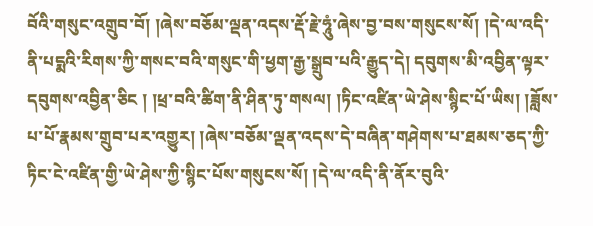བོའི་གསུང་འགྲུབ་བོ། །ཞེས་བཅོམ་ལྡན་འདས་རྡོ་རྗེ་ཧཱུཾ་ཞེས་བྱ་བས་གསུངས་སོ། །དེ་ལ་འདི་ནི་པདྨའི་རིགས་ཀྱི་གསང་བའི་གསུང་གི་ཕྱག་རྒྱ་སྒྲུབ་པའི་རྒྱུད་དེ། དབུགས་མི་འབྱིན་ལྟར་དབུགས་འབྱིན་ཅིང ། །ཕྲ་བའི་ཚིག་ནི་ཤིན་ཏུ་གསལ། །ཏིང་འཛིན་ཡེ་ཤེས་སྙིང་པོ་ཡིས། །ཟློས་པ་པོ་རྣམས་གྲུབ་པར་འགྱུར། །ཞེས་བཅོམ་ལྡན་འདས་དེ་བཞིན་གཤེགས་པ་ཐམས་ཅད་ཀྱི་ཏིང་ངེ་འཛིན་གྱི་ཡེ་ཤེས་ཀྱི་སྙིང་པོས་གསུངས་སོ། །དེ་ལ་འདི་ནི་ནོར་བུའི་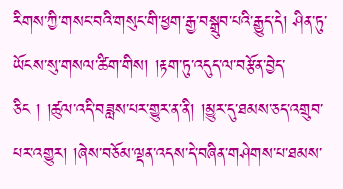རིགས་ཀྱི་གསང་བའི་གསུང་གི་ཕྱག་རྒྱ་བསྒྲུབ་པའི་རྒྱུད་དེ། ཤིན་ཏུ་ཡོངས་སུ་གསལ་ཚིག་གིས། །རྟག་ཏུ་འདུད་ལ་བརྩོན་བྱེད་ཅིང ། །ཚུལ་འདི་བཟླས་པར་གྱུར་ན་ནི། །མྱུར་དུ་ཐམས་ཅད་འགྲུབ་པར་འགྱུར། །ཞེས་བཅོམ་ལྡན་འདས་དེ་བཞིན་གཤེགས་པ་ཐམས་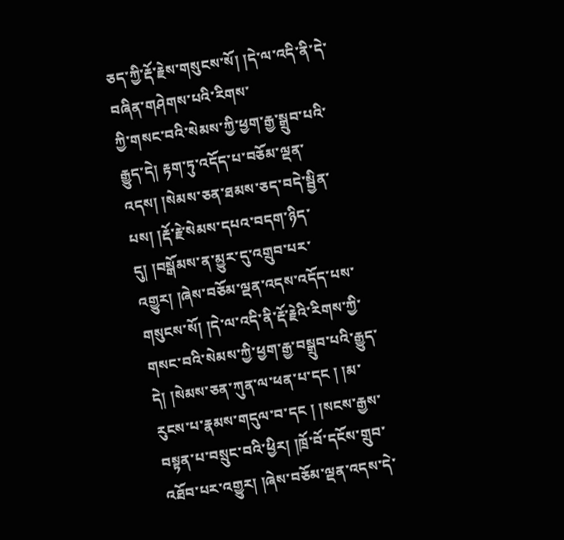ཅད་ཀྱི་རྡོ་རྗེས་གསུངས་སོ། །དེ་ལ་འདི་ནི་དེ་བཞིན་གཤེགས་པའི་རིགས་
ཀྱི་གསང་བའི་སེམས་ཀྱི་ཕྱག་རྒྱ་སྒྲུབ་པའི་རྒྱུད་དེ། རྟག་ཏུ་འདོད་པ་བཅོམ་ལྡན་འདས། །སེམས་ཅན་ཐམས་ཅད་བདེ་སྦྱིན་པས། །རྡོ་རྗེ་སེམས་དཔའ་བདག་ཉིད་དུ། །བསྒོམས་ན་མྱུར་དུ་འགྲུབ་པར་འགྱུར། །ཞེས་བཅོམ་ལྡན་འདས་འདོད་པས་གསུངས་སོ། །དེ་ལ་འདི་ནི་རྡོ་རྗེའི་རིགས་ཀྱི་གསང་བའི་སེམས་ཀྱི་ཕྱག་རྒྱ་བསྒྲུབ་པའི་རྒྱུད་དེ། །སེམས་ཅན་ཀུན་ལ་ཕན་པ་དང ། །མ་རུངས་པ་རྣམས་གདུལ་བ་དང ། །སངས་རྒྱས་བསྟན་པ་བསྲུང་བའི་ཕྱིར། །ཁྲོ་བོ་དངོས་གྲུབ་འཐོབ་པར་འགྱུར། །ཞེས་བཅོམ་ལྡན་འདས་དེ་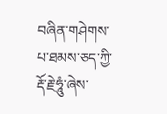བཞིན་གཤེགས་པ་ཐམས་ཅད་ཀྱི་རྡོ་རྗེ་ཧཱུཾ་ཞེས་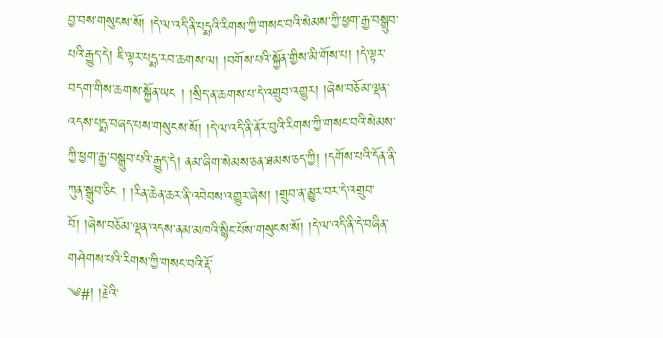བྱ་བས་གསུངས་སོ། །དེ་ལ་འདི་ནི་པདྨའི་རིགས་ཀྱི་གསང་བའི་སེམས་ཀྱི་ཕྱག་རྒྱ་བསྒྲུབ་པའི་རྒྱུད་དེ། ཇི་ལྟར་པདྨ་རབ་ཆགས་ལ། །བགོས་པའི་སྐྱོན་གྱིས་མི་གོས་པ། །དེ་ལྟར་བདག་གིས་ཆགས་སྐྱོན་ཡང ། །སྲིད་ན་ཆགས་པ་དེ་འགྲུབ་འགྱུར། །ཞེས་བཅོམ་ལྡན་འདས་པདྨ་བཞད་པས་གསུངས་སོ། །དེ་ལ་འདི་ནི་ནོར་བུའི་རིགས་ཀྱི་གསང་བའི་སེམས་ཀྱི་ཕྱག་རྒྱ་བསྒྲུབ་པའི་རྒྱུད་དེ། ནམ་ཞིག་སེམས་ཅན་ཐམས་ཅད་ཀྱི། །དགོས་པའི་དོན་ནི་ཀུན་སྒྲུབ་ཅིང ། །རིན་ཆེན་ཆར་ནི་འབེབས་འགྱུར་ཞེས། །གྲུབ་ན་མྱུར་བར་དེ་འགྲུབ་བོ། །ཞེས་བཅོམ་ལྡན་འདས་ནམ་མཁའི་སྙིང་པོས་གསུངས་སོ། །དེ་ལ་འདི་ནི་དེ་བཞིན་གཤེགས་པའི་རིགས་ཀྱི་གསང་བའི་རྡོ་
༄#། །རྗེའི་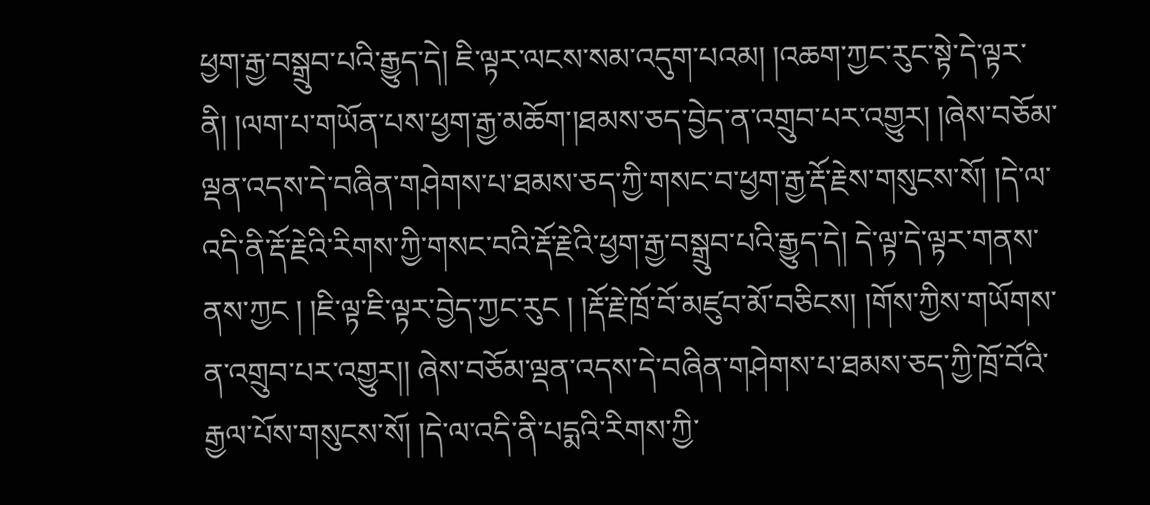ཕྱག་རྒྱ་བསྒྲུབ་པའི་རྒྱུད་དེ། ཇི་ལྟར་ལངས་སམ་འདུག་པའམ། །འཆག་ཀྱང་རུང་སྟེ་དེ་ལྟར་ནི། །ལག་པ་གཡོན་པས་ཕྱག་རྒྱ་མཆོག་།ཐམས་ཅད་བྱེད་ན་འགྲུབ་པར་འགྱུར། །ཞེས་བཅོམ་ལྡན་འདས་དེ་བཞིན་གཤེགས་པ་ཐམས་ཅད་ཀྱི་གསང་བ་ཕྱག་རྒྱ་རྡོ་རྗེས་གསུངས་སོ། །དེ་ལ་འདི་ནི་རྡོ་རྗེའི་རིགས་ཀྱི་གསང་བའི་རྡོ་རྗེའི་ཕྱག་རྒྱ་བསྒྲུབ་པའི་རྒྱུད་དེ། དེ་ལྟ་དེ་ལྟར་གནས་ནས་ཀྱང ། །ཇི་ལྟ་ཇི་ལྟར་བྱེད་ཀྱང་རུང ། །རྡོ་རྗེ་ཁྲོ་བོ་མཛུབ་མོ་བཅིངས། །གོས་ཀྱིས་གཡོགས་ན་འགྲུབ་པར་འགྱུར།། ཞེས་བཅོམ་ལྡན་འདས་དེ་བཞིན་གཤེགས་པ་ཐམས་ཅད་ཀྱི་ཁྲོ་བོའི་རྒྱལ་པོས་གསུངས་སོ། །དེ་ལ་འདི་ནི་པདྨའི་རིགས་ཀྱི་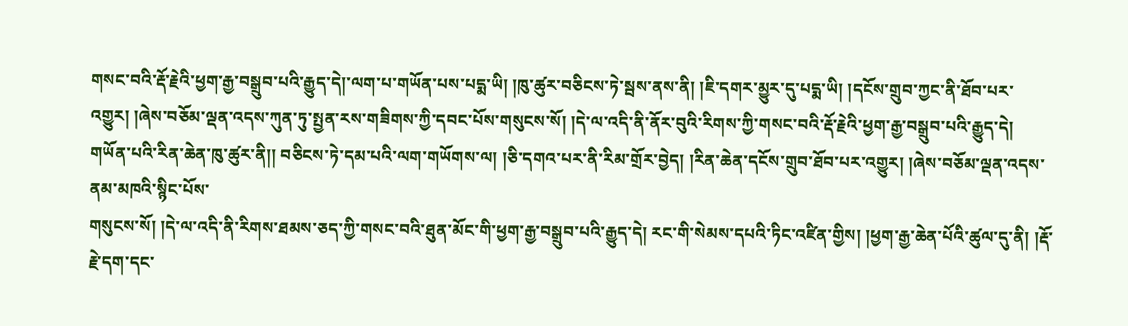གསང་བའི་རྡོ་རྗེའི་ཕྱག་རྒྱ་བསྒྲུབ་པའི་རྒྱུད་དེ།་ལག་པ་གཡོན་པས་པདྨ་ཡི། །ཁུ་ཚུར་བཅིངས་ཏེ་སྦས་ནས་ནི། །ཇི་དགར་མྱུར་དུ་པདྨ་ཡི། །དངོས་གྲུབ་ཀྱང་ནི་ཐོབ་པར་འགྱུར། །ཞེས་བཅོམ་ལྡན་འདས་ཀུན་ཏུ་སྤྱན་རས་གཟིགས་ཀྱི་དབང་པོས་གསུངས་སོ། །དེ་ལ་འདི་ནི་ནོར་བུའི་རིགས་ཀྱི་གསང་བའི་རྡོ་རྗེའི་ཕྱག་རྒྱ་བསྒྲུབ་པའི་རྒྱུད་དེ། གཡོན་པའི་རིན་ཆེན་ཁུ་ཚུར་ནི།། བཅིངས་ཏེ་དམ་པའི་ལག་གཡོགས་ལ། །ཅི་དགའ་པར་ནི་རིམ་གྲོར་བྱེད། །རིན་ཆེན་དངོས་གྲུབ་ཐོབ་པར་འགྱུར། །ཞེས་བཅོམ་ལྡན་འདས་ནམ་མཁའི་སྙིང་པོས་
གསུངས་སོ། །དེ་ལ་འདི་ནི་རིགས་ཐམས་ཅད་ཀྱི་གསང་བའི་ཐུན་མོང་གི་ཕྱག་རྒྱ་བསྒྲུབ་པའི་རྒྱུད་དེ། རང་གི་སེམས་དཔའི་ཏིང་འཛིན་གྱིས། །ཕྱག་རྒྱ་ཆེན་པོའི་ཚུལ་དུ་ནི། །རྡོ་རྗེ་དག་དང་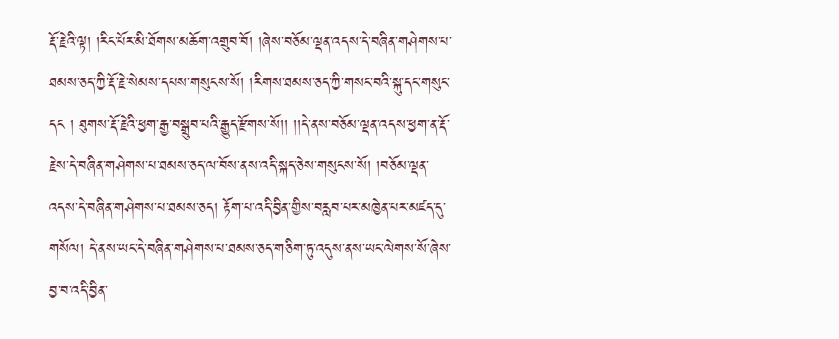རྡོ་རྗེའི་ལྟ། །རིང་པོར་མི་ཐོགས་མཆོག་འགྲུབ་བོ། །ཞེས་བཅོམ་ལྡན་འདས་དེ་བཞིན་གཤེགས་པ་ཐམས་ཅད་ཀྱི་རྡོ་རྗེ་སེམས་དཔས་གསུངས་སོ། །རིགས་ཐམས་ཅད་ཀྱི་གསང་བའི་སྐུ་དང་གསུང་དང ། ཐུགས་རྡོ་རྗེའི་ཕྱག་རྒྱ་བསྒྲུབ་པའི་རྒྱུད་རྫོགས་སོ།། །།དེ་ནས་བཅོམ་ལྡན་འདས་ཕྱག་ན་རྡོ་རྗེས་དེ་བཞིན་གཤེགས་པ་ཐམས་ཅད་ལ་བོས་ནས་འདི་སྐད་ཅེས་གསུངས་སོ། །བཅོམ་ལྡན་འདས་དེ་བཞིན་གཤེགས་པ་ཐམས་ཅད། རྟོག་པ་འདི་བྱིན་གྱིས་བརླབ་པར་མཁྱེན་པར་མཛད་དུ་གསོལ། དེ་ནས་ཡང་དེ་བཞིན་གཤེགས་པ་ཐམས་ཅད་གཅིག་ཏུ་འདུས་ནས་ཡང་ལེགས་སོ་ཞེས་བྱ་བ་འདི་བྱིན་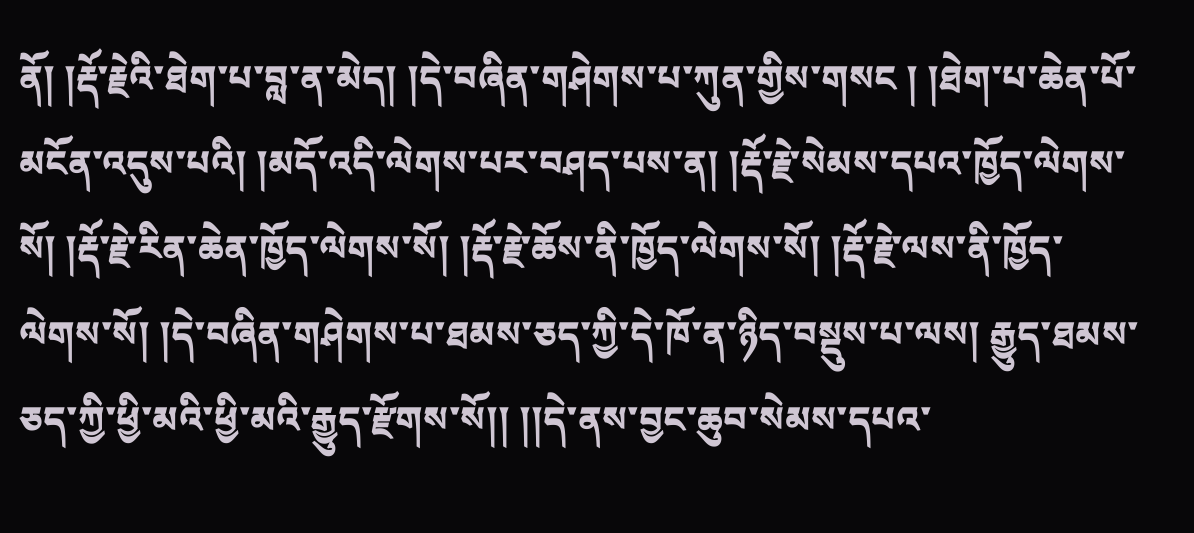ནོ། །རྡོ་རྗེའི་ཐེག་པ་བླ་ན་མེད། །དེ་བཞིན་གཤེགས་པ་ཀུན་གྱིས་གསང ། །ཐེག་པ་ཆེན་པོ་མངོན་འདུས་པའི། །མདོ་འདི་ལེགས་པར་བཤད་པས་ན། །རྡོ་རྗེ་སེམས་དཔའ་ཁྱོད་ལེགས་སོ། །རྡོ་རྗེ་རིན་ཆེན་ཁྱོད་ལེགས་སོ། །རྡོ་རྗེ་ཆོས་ནི་ཁྱོད་ལེགས་སོ། །རྡོ་རྗེ་ལས་ནི་ཁྱོད་ལེགས་སོ། །དེ་བཞིན་གཤེགས་པ་ཐམས་ཅད་ཀྱི་དེ་ཁོ་ན་ཉིད་བསྡུས་པ་ལས། རྒྱུད་ཐམས་ཅད་ཀྱི་ཕྱི་མའི་ཕྱི་མའི་རྒྱུད་རྫོགས་སོ།། །།དེ་ནས་བྱང་ཆུབ་སེམས་དཔའ་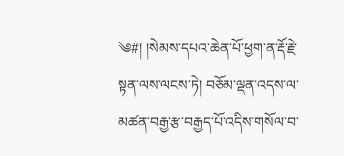༄#། །སེམས་དཔའ་ཆེན་པོ་ཕྱག་ན་རྡོ་རྗེ་སྟན་ལས་ལངས་ཏེ། བཅོམ་ལྡན་འདས་ལ་མཚན་བརྒྱ་རྩ་བརྒྱད་པོ་འདིས་གསོལ་བ་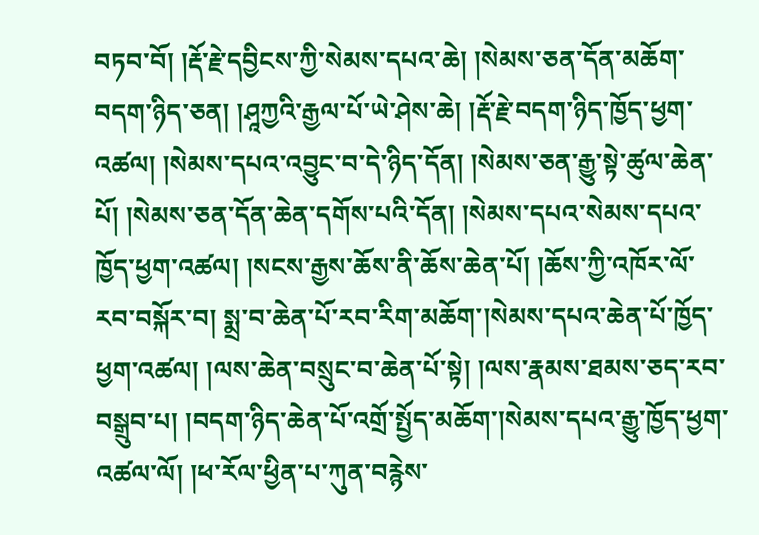བཏབ་བོ། །རྡོ་རྗེ་དབྱིངས་ཀྱི་སེམས་དཔའ་ཆེ། །སེམས་ཅན་དོན་མཆོག་བདག་ཉིད་ཅན། །ཤཱཀྱའི་རྒྱལ་པོ་ཡེ་ཤེས་ཆེ། །རྡོ་རྗེ་བདག་ཉིད་ཁྱོད་ཕྱག་འཚལ། །སེམས་དཔའ་འབྱུང་བ་དེ་ཉིད་དོན། །སེམས་ཅན་རྒྱུ་སྟེ་ཚུལ་ཆེན་པོ། །སེམས་ཅན་དོན་ཆེན་དགོས་པའི་དོན། །སེམས་དཔའ་སེམས་དཔའ་ཁྱོད་ཕྱག་འཚལ། །སངས་རྒྱས་ཆོས་ནི་ཆོས་ཆེན་པོ། །ཆོས་ཀྱི་འཁོར་ལོ་རབ་བསྐོར་བ། སྨྲ་བ་ཆེན་པོ་རབ་རིག་མཆོག་།སེམས་དཔའ་ཆེན་པོ་ཁྱོད་ཕྱག་འཚལ། །ལས་ཆེན་བསྲུང་བ་ཆེན་པོ་སྟེ། །ལས་རྣམས་ཐམས་ཅད་རབ་བསྒྲུབ་པ། །བདག་ཉིད་ཆེན་པོ་འགྲོ་སྤྱོད་མཆོག་།སེམས་དཔའ་རྒྱུ་ཁྱོད་ཕྱག་འཚལ་ལོ། །ཕ་རོལ་ཕྱིན་པ་ཀུན་བརྙེས་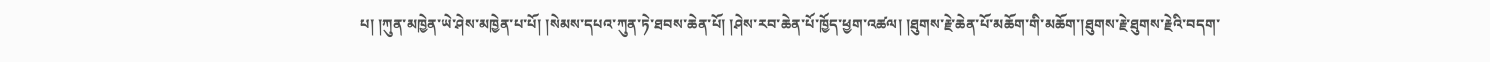པ། །ཀུན་མཁྱེན་ཡེ་ཤེས་མཁྱེན་པ་པོ། །སེམས་དཔའ་ཀུན་ཏེ་ཐབས་ཆེན་པོ། །ཤེས་རབ་ཆེན་པོ་ཁྱོད་ཕྱག་འཚལ། །ཐུགས་རྗེ་ཆེན་པོ་མཆོག་གི་མཆོག་།ཐུགས་རྗེ་ཐུགས་རྗེའི་བདག་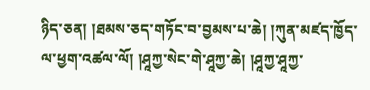ཉིད་ཅན། །ཐམས་ཅད་གཏོང་བ་བྱམས་པ་ཆེ། །ཀུན་མཛད་ཁྱོད་ལ་ཕྱག་འཚལ་ལོ། །ཤཱཀྱ་སེང་གེ་ཤཱཀྱ་ཆེ། །ཤཱཀྱ་ཤཱཀྱ་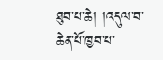ཐུབ་པ་ཆེ། །འདུལ་བ་ཆེན་པོ་ཁྱབ་པ་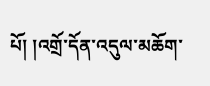པོ། །འགྲོ་དོན་འདུལ་མཆོག་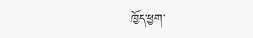ཁྱོད་ཕྱག་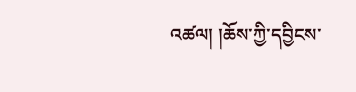འཚལ། །ཆོས་ཀྱི་དབྱིངས་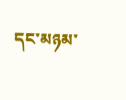དང་མཉམ་